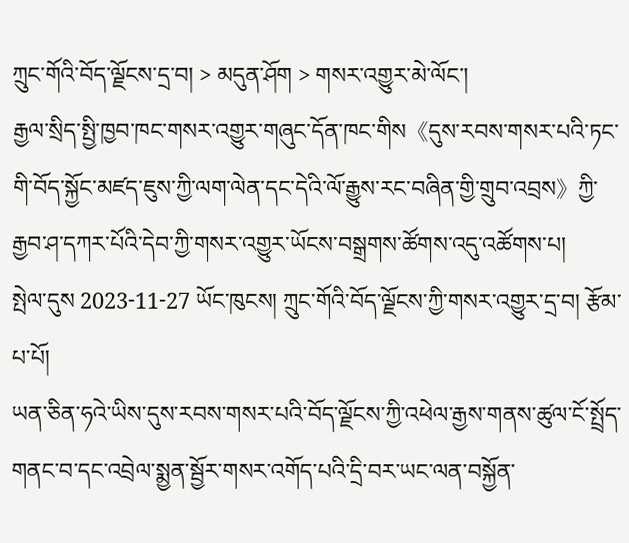ཀྲུང་གོའི་བོད་ལྗོངས་དྲ་བ། > མདུན་ཤོག > གསར་འགྱུར་མེ་ལོང་།
རྒྱལ་སྲིད་སྤྱི་ཁྱབ་ཁང་གསར་འགྱུར་གཞུང་དོན་ཁང་གིས《དུས་རབས་གསར་པའི་ཏང་གི་བོད་སྐྱོང་མཛད་ཇུས་ཀྱི་ལག་ལེན་དང་དེའི་ལོ་རྒྱུས་རང་བཞིན་གྱི་གྲུབ་འབྲས》ཀྱི་རྒྱབ་ཤ་དཀར་པོའི་དེབ་ཀྱི་གསར་འགྱུར་ཡོངས་བསྒྲགས་ཚོགས་འདུ་འཚོགས་པ།
སྤེལ་དུས 2023-11-27 ཡོང་ཁུངས། ཀྲུང་གོའི་བོད་ལྗོངས་ཀྱི་གསར་འགྱུར་དྲ་བ། རྩོམ་པ་པོ།
ཡན་ཅིན་ཧའེ་ཡིས་དུས་རབས་གསར་པའི་བོད་ལྗོངས་ཀྱི་འཕེལ་རྒྱས་གནས་ཚུལ་ངོ་སྤྲོད་གནང་བ་དང་འབྲེལ་སྨྱན་སྦྱོར་གསར་འགོད་པའི་དྲི་བར་ཡང་ལན་བསྐྱོན་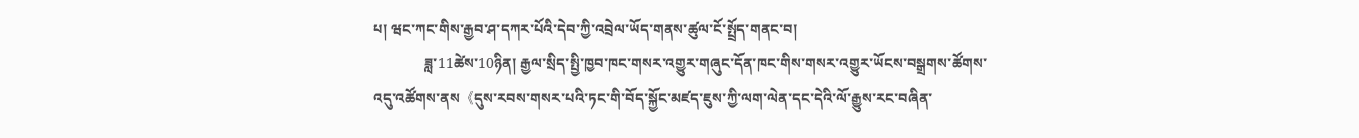པ། ཝང་ཀང་གིས་རྒྱབ་ཤ་དཀར་པོའི་དེབ་ཀྱི་འབྲེལ་ཡོད་གནས་ཚུལ་ངོ་སྤྲོད་གནང་བ།
              ཟླ་11ཚེས་10ཉིན། རྒྱལ་སྲིད་སྤྱི་ཁྱབ་ཁང་གསར་འགྱུར་གཞུང་དོན་ཁང་གིས་གསར་འགྱུར་ཡོངས་བསྒྲགས་ཚོགས་འདུ་འཚོགས་ནས《དུས་རབས་གསར་པའི་ཏང་གི་བོད་སྐྱོང་མཛད་ཇུས་ཀྱི་ལག་ལེན་དང་དེའི་ལོ་རྒྱུས་རང་བཞིན་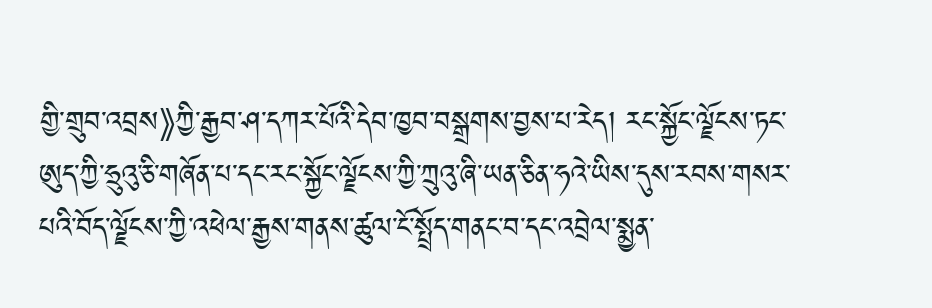གྱི་གྲུབ་འབྲས》ཀྱི་རྒྱབ་ཤ་དཀར་པོའི་དེབ་ཁྱབ་བསྒྲགས་བྱས་པ་རེད། རང་སྐྱོང་ལྗོངས་ཏང་ཨུད་ཀྱི་ཧྲུའུ་ཅི་གཞོན་པ་དང་རང་སྐྱོང་ལྗོངས་ཀྱི་ཀྲུའུ་ཞི་ཡན་ཅིན་ཧའེ་ཡིས་དུས་རབས་གསར་པའི་བོད་ལྗོངས་ཀྱི་འཕེལ་རྒྱས་གནས་ཚུལ་ངོ་སྤྲོད་གནང་བ་དང་འབྲེལ་སྨྱན་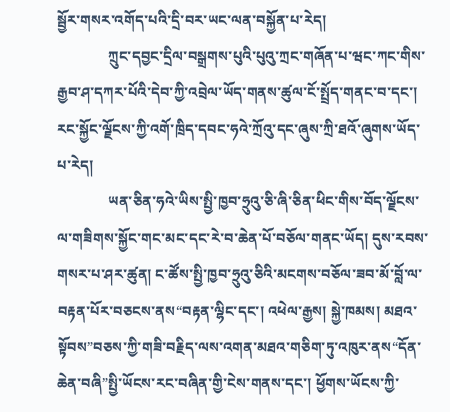སྦྱོར་གསར་འགོད་པའི་དྲི་བར་ཡང་ལན་བསྐྱོན་པ་རེད།
              ཀྲུང་དབྱང་དྲིལ་བསྒྲགས་པུའི་པུའུ་ཀྲང་གཞོན་པ་ཝང་ཀང་གིས་རྒྱབ་ཤ་དཀར་པོའི་དེབ་ཀྱི་འབྲེལ་ཡོད་གནས་ཚུལ་ངོ་སྤྲོད་གནང་བ་དང་། རང་སྐྱོང་ལྗོངས་ཀྱི་འགོ་ཁྲིད་དབང་ཧའེ་ཀྲོའུ་དང་ཞུས་ཀྲི་ཐའོ་ཞུགས་ཡོད་པ་རེད།
              ཡན་ཅིན་ཧའེ་ཡིས་སྤྱི་ཁྱབ་ཧྲུའུ་ཅི་ཞི་ཅིན་ཕིང་གིས་བོད་ལྗོངས་ལ་གཟིགས་སྐྱོང་གང་མང་དང་རེ་བ་ཆེན་པོ་བཅོལ་གནང་ཡོད། དུས་རབས་གསར་པ་ཤར་ཚུན། ང་ཚོས་སྤྱི་ཁྱབ་ཧྲུའུ་ཅིའི་མངགས་བཅོལ་ཟབ་མོ་བློ་ལ་བརྟན་པོར་བཅངས་ནས“བརྟན་ལྷིང་དང་། འཕེལ་རྒྱས། སྐྱེ་ཁམས། མཐའ་སྟོབས”བཅས་ཀྱི་གཟི་བརྗིད་ལས་འགན་མཐའ་གཅིག་ཏུ་འཁུར་ནས“དོན་ཆེན་བཞི”སྤྱི་ཡོངས་རང་བཞིན་གྱི་ངེས་གནས་དང་། ཕྱོགས་ཡོངས་ཀྱི་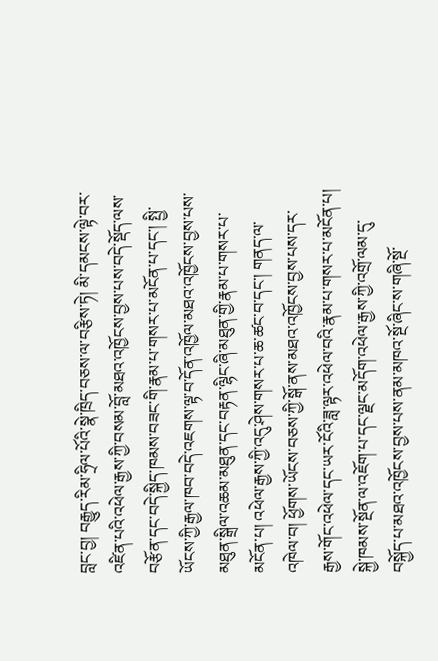བླང་བྱ། བརྒྱུད་རིམ་ཧྲིལ་པོའི་སྣེ་ཁྲིད་བཅས་ལ་བརྩིས་ཏེ། མི་དམངས་ལྟེ་བར་འཛིན་པའི་འཕེལ་རྒྱས་ཀྱི་བསམ་བློ་མཐའ་འཁྱོངས་བྱས་པས་བདེ་སྡོད་ལས་བརྩོན་དང་བདེ་སྐྱིད་ཁམས་བཟང་གི་རྣམ་པ་གསར་པ་མངོན་པ་དང་། སྤྱི་ཡོངས་ཀྱི་རྒྱལ་ཁབ་བདེ་འཇགས་ལྟ་བ་དོན་འཁྱོལ་མཐའ་འཁྱོངས་བྱས་པས་མཐུན་སྒྲིལ་འཆམ་མཐུན་དང་བརྟན་ལྷིང་ཞི་མཐུན་གྱི་རྣམ་པ་གསར་པ་མངོན་པ། འཕེལ་རྒྱས་ཀྱི་འདུ་ཤེས་གསར་པ་ཆ་ཚང་བ་དང་། གནད་ལ་འཁེལ་བ། ཕྱོགས་ཡོངས་བཅས་ཀྱི་སྒོ་ནས་མཐའ་འཁྱོངས་བྱས་པས་དར་རྒྱས་གོང་འཕེལ་དང་ཡར་ངོའི་ཟླ་ལྟར་འཕེལ་བའི་རྣམ་པ་གསར་པ་མངོན་པ། སྐྱེ་ཁམས་སྔོན་ལ་འཇོག་པ་དང་ལྗང་མདོག་འཕེལ་རྒྱས་ཀྱི་འགྲོ་ལམ་དུ་བསྐྱོད་པ་མཐའ་འཁྱོངས་བྱས་པས་ནམ་མཁའ་སྔོ་ཞིང་ས་གཞི་སྔོ་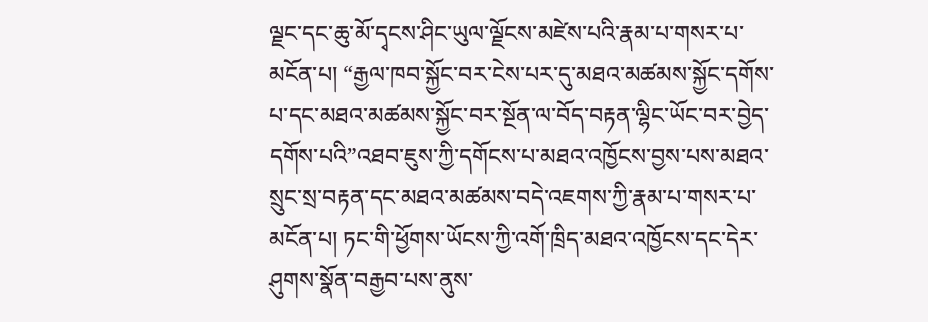ལྗང་དང་ཆུ་མོ་དྭངས་ཤིང་ཡུལ་ལྗོངས་མཛེས་པའི་རྣམ་པ་གསར་པ་མངོན་པ། “རྒྱལ་ཁབ་སྐྱོང་བར་ངེས་པར་དུ་མཐའ་མཚམས་སྐྱོང་དགོས་པ་དང་མཐའ་མཚམས་སྐྱོང་བར་སྔོན་ལ་བོད་བརྟན་ལྷིང་ཡོང་བར་བྱེད་དགོས་པའི”འཐབ་ཇུས་ཀྱི་དགོངས་པ་མཐའ་འཁྱོངས་བྱས་པས་མཐའ་སྲུང་སྲ་བརྟན་དང་མཐའ་མཚམས་བདེ་འཇགས་ཀྱི་རྣམ་པ་གསར་པ་མངོན་པ། ཏང་གི་ཕྱོགས་ཡོངས་ཀྱི་འགོ་ཁྲིད་མཐའ་འཁྱོངས་དང་དེར་ཤུགས་སྣོན་བརྒྱབ་པས་ནུས་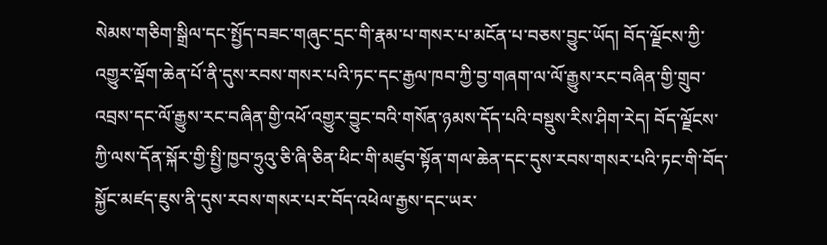སེམས་གཅིག་སྒྲིལ་དང་སྤྱོད་བཟང་གཞུང་དྲང་གི་རྣམ་པ་གསར་པ་མངོན་པ་བཅས་བྱུང་ཡོད། བོད་ལྗོངས་ཀྱི་འགྱུར་ལྡོག་ཆེན་པོ་ནི་དུས་རབས་གསར་པའི་ཏང་དང་རྒྱལ་ཁབ་ཀྱི་བྱ་གཞག་ལ་ལོ་རྒྱུས་རང་བཞིན་གྱི་གྲུབ་འབྲས་དང་ལོ་རྒྱུས་རང་བཞིན་གྱི་འཕོ་འགྱུར་བྱུང་བའི་གསོན་ཉམས་དོད་པའི་བསྡུས་རིས་ཤིག་རེད། བོད་ལྗོངས་ཀྱི་ལས་དོན་སྐོར་གྱི་སྤྱི་ཁྱབ་ཧྲུའུ་ཅི་ཞི་ཅིན་ཕིང་གི་མཛུབ་སྟོན་གལ་ཆེན་དང་དུས་རབས་གསར་པའི་ཏང་གི་བོད་སྐྱོང་མཛད་ཇུས་ནི་དུས་རབས་གསར་པར་བོད་འཕེལ་རྒྱས་དང་ཡར་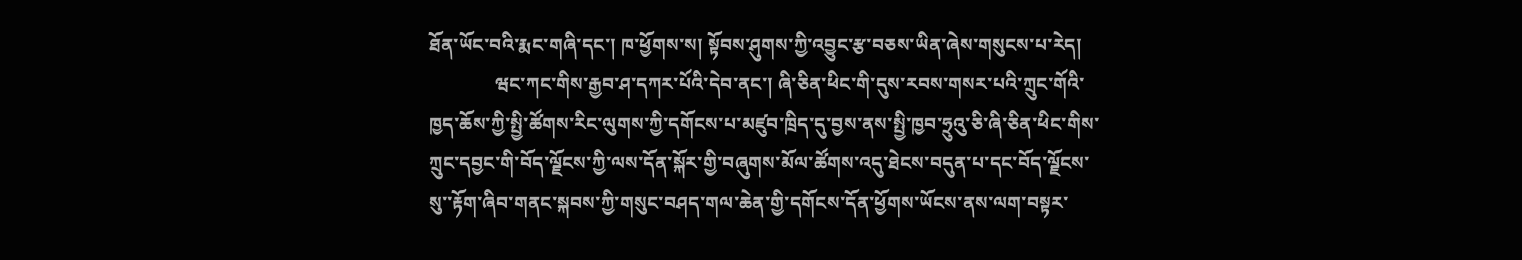ཐོན་ཡོང་བའི་རྨང་གཞི་དང་། ཁ་ཕྱོགས་ས། སྟོབས་ཤུགས་ཀྱི་འབྱུང་རྩ་བཅས་ཡིན་ཞེས་གསུངས་པ་རེད།
              ཝང་ཀང་གིས་རྒྱབ་ཤ་དཀར་པོའི་དེབ་ནང་། ཞི་ཅིན་ཕིང་གི་དུས་རབས་གསར་པའི་ཀྲུང་གོའི་ཁྱད་ཆོས་ཀྱི་སྤྱི་ཚོགས་རིང་ལུགས་ཀྱི་དགོངས་པ་མཛུབ་ཁྲིད་དུ་བྱས་ནས་སྤྱི་ཁྱབ་ཧྲུའུ་ཅི་ཞི་ཅིན་ཕིང་གིས་ཀྲུང་དབྱང་གི་བོད་ལྗོངས་ཀྱི་ལས་དོན་སྐོར་གྱི་བཞུགས་མོལ་ཚོགས་འདུ་ཐེངས་བདུན་པ་དང་བོད་ལྗོངས་སུ་་རྟོག་ཞིབ་གནང་སྐབས་ཀྱི་གསུང་བཤད་གལ་ཆེན་གྱི་དགོངས་དོན་ཕྱོགས་ཡོངས་ནས་ལག་བསྟར་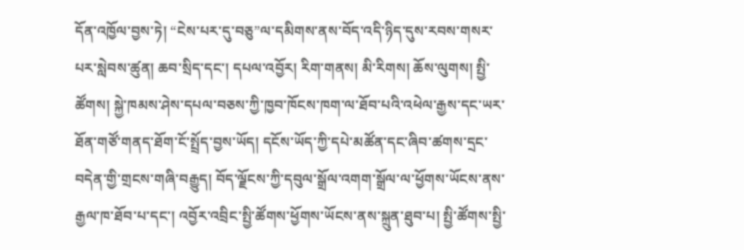དོན་འཁྱོལ་བྱས་ཏེ། “ངེས་པར་དུ་བཅུ”ལ་དམིགས་ནས་བོད་འདི་ཉིད་དུས་རབས་གསར་པར་སླེབས་ཚུན། ཆབ་སྲིད་དང་། དཔལ་འབྱོར། རིག་གནས། མི་རིགས། ཆོས་ལུགས། སྤྱི་ཚོགས། སྐྱེ་ཁམས་ཤེས་དཔལ་བཅས་ཀྱི་ཁྱབ་ཁོངས་ཁག་ལ་ཐོབ་པའི་འཕེལ་རྒྱས་དང་ཡར་ཐོན་གཙོ་གནད་ཐོག་ངོ་སྤྲོད་བྱས་ཡོད། དངོས་ཡོད་ཀྱི་དཔེ་མཚོན་དང་ཞིབ་ཚགས་དྲང་བདེན་གྱི་གྲངས་གཞི་བརྒྱུད། བོད་ལྗོངས་ཀྱི་དབུལ་སྒྲོལ་འགག་སྒྲོལ་ལ་ཕྱོགས་ཡོངས་ནས་རྒྱལ་ཁ་ཐོབ་པ་དང་། འབྱོར་འབྲིང་སྤྱི་ཚོགས་ཕྱོགས་ཡོངས་ནས་སྐྲུན་ཐུབ་པ། སྤྱི་ཚོགས་སྤྱི་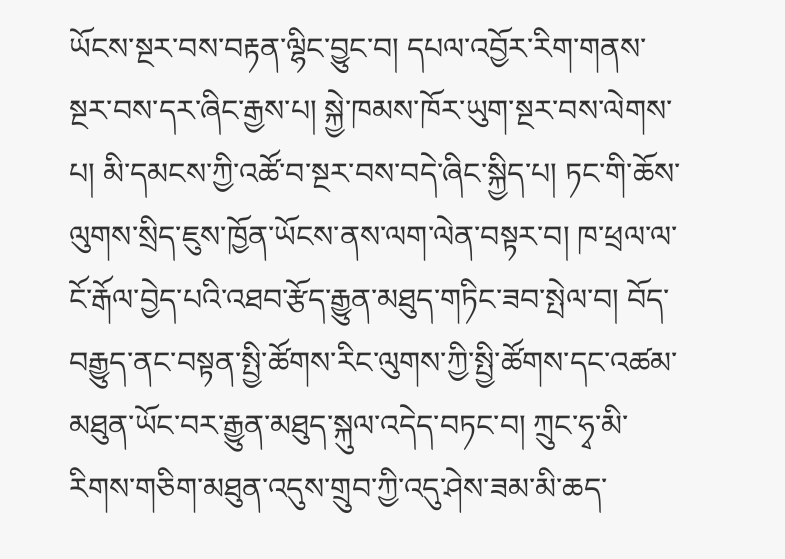ཡོངས་སྔར་བས་བརྟན་ལྷིང་བྱུང་བ། དཔལ་འབྱོར་རིག་གནས་སྔར་བས་དར་ཞིང་རྒྱས་པ། སྐྱེ་ཁམས་ཁོར་ཡུག་སྔར་བས་ལེགས་པ། མི་དམངས་ཀྱི་འཚོ་བ་སྔར་བས་བདེ་ཞིང་སྐྱིད་པ། ཏང་གི་ཆོས་ལུགས་སྲིད་ཇུས་ཁྱོན་ཡོངས་ནས་ལག་ལེན་བསྟར་བ། ཁ་ཕྲལ་ལ་ངོ་རྒོལ་བྱེད་པའི་འཐབ་རྩོད་རྒྱུན་མཐུད་གཏིང་ཟབ་སྤེལ་བ། བོད་བརྒྱུད་ནང་བསྟན་སྤྱི་ཚོགས་རིང་ལུགས་ཀྱི་སྤྱི་ཚོགས་དང་འཚམ་མཐུན་ཡོང་བར་རྒྱུན་མཐུད་སྐུལ་འདེད་བཏང་བ། ཀྲུང་ཧྭ་མི་རིགས་གཅིག་མཐུན་འདུས་གྲུབ་ཀྱི་འདུ་ཤེས་ཟམ་མི་ཆད་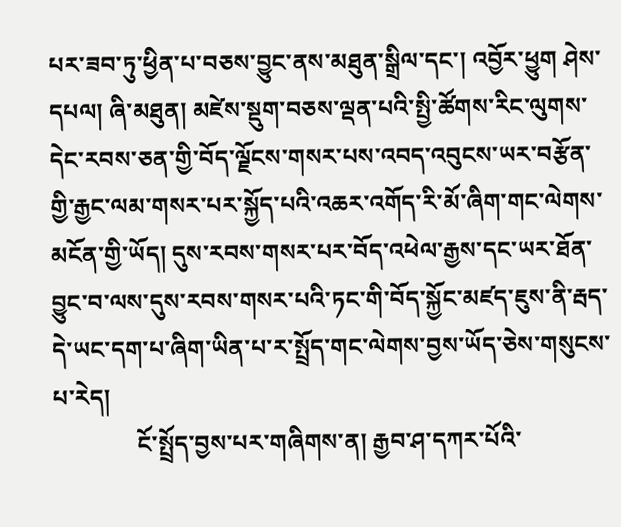པར་ཟབ་ཏུ་ཕྱིན་པ་བཅས་བྱུང་ནས་མཐུན་སྒྲིལ་དང་། འབྱོར་ཕྱུག ཤེས་དཔལ། ཞི་མཐུན། མཛེས་སྡུག་བཅས་ལྡན་པའི་སྤྱི་ཚོགས་རིང་ལུགས་དེང་རབས་ཅན་གྱི་བོད་ལྗོངས་གསར་པས་འབད་འབུངས་ཡར་བརྩོན་གྱི་རྒྱང་ལམ་གསར་པར་སྐྱོད་པའི་འཆར་འགོད་རི་མོ་ཞིག་གང་ལེགས་མངོན་གྱི་ཡོད། དུས་རབས་གསར་པར་བོད་འཕེལ་རྒྱས་དང་ཡར་ཐོན་བྱུང་བ་ལས་དུས་རབས་གསར་པའི་ཏང་གི་བོད་སྐྱོང་མཛད་ཇུས་ནི་རྦད་དེ་ཡང་དག་པ་ཞིག་ཡིན་པ་ར་སྤྲོད་གང་ལེགས་བྱས་ཡོད་ཅེས་གསུངས་པ་རེད།
              ངོ་སྤྲོད་བྱས་པར་གཞིགས་ན། རྒྱབ་ཤ་དཀར་པོའི་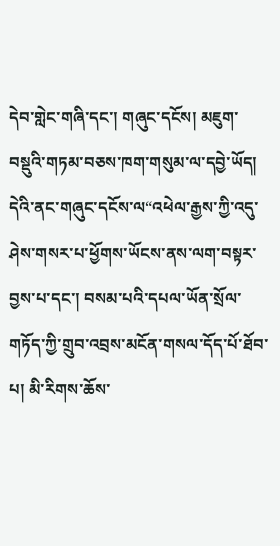དེབ་གླེང་གཞི་དང་། གཞུང་དངོས། མཇུག་བསྡུའི་གཏམ་བཅས་ཁག་གསུམ་ལ་དབྱེ་ཡོད། དེའི་ནང་གཞུང་དངོས་ལ“འཕེལ་རྒྱས་ཀྱི་འདུ་ཤེས་གསར་པ་ཕྱོགས་ཡོངས་ནས་ལག་བསྟར་བྱས་པ་དང་། བསམ་པའི་དཔལ་ཡོན་སྲོལ་གཏོད་ཀྱི་གྲུབ་འབྲས་མངོན་གསལ་དོད་པོ་ཐོབ་པ། མི་རིགས་ཆོས་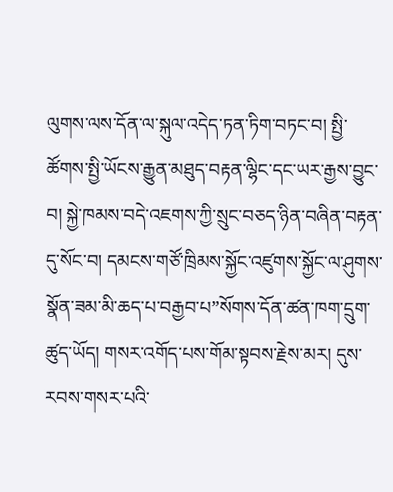ལུགས་ལས་དོན་ལ་སྐུལ་འདེད་ཏན་ཏིག་བཏང་བ། སྤྱི་ཚོགས་སྤྱི་ཡོངས་རྒྱུན་མཐུད་བརྟན་ལྷིང་དང་ཡར་རྒྱས་བྱུང་བ། སྐྱེ་ཁམས་བདེ་འཇགས་ཀྱི་སྲུང་བཅད་ཉིན་བཞིན་བརྟན་དུ་སོང་བ། དམངས་གཙོ་ཁྲིམས་སྐྱོང་འཛུགས་སྐྱོང་ལ་ཤུགས་སྣོན་ཟམ་མི་ཆད་པ་བརྒྱབ་པ”སོགས་དོན་ཚན་ཁག་དྲུག་ཚུད་ཡོད། གསར་འགོད་པས་གོམ་སྟབས་རྗེས་མར། དུས་རབས་གསར་པའི་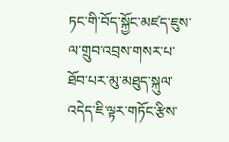ཏང་གི་བོད་སྐྱོང་མཛད་ཇུས་ལ་གྲུབ་འབྲས་གསར་པ་ཐོབ་པར་མུ་མཐུད་སྐུལ་འདེད་ཇི་ལྟར་གཏོང་རྩིས་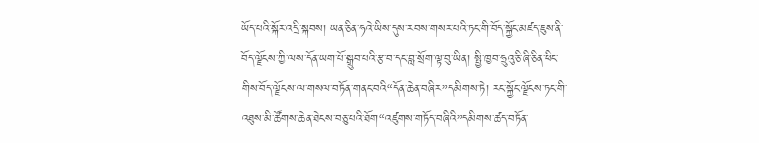ཡོད་པའི་སྐོར་འདྲི་སྐབས། ཡན་ཅིན་ཧའེ་ཡིས་དུས་རབས་གསར་པའི་ཏང་གི་བོད་སྐྱོང་མཛད་ཇུས་ནི་བོད་ལྗོངས་ཀྱི་ལས་དོན་ཡག་པོ་སྒྲུབ་པའི་རྩ་བ་དང་བླ་སྲོག་ལྟ་བུ་ཡིན། སྤྱི་ཁྱབ་ཧྲུའུ་ཅི་ཞི་ཅིན་ཕིང་གིས་བོད་ལྗོངས་ལ་གསལ་བཏོན་གནང་བའི“དོན་ཆེན་བཞིར”དམིགས་ཏེ། རང་སྐྱོང་ལྗོངས་ཏང་གི་འཐུས་མི་ཚོགས་ཆེན་ཐེངས་བཅུ་པའི་ཐོག“འཛུགས་གཏོད་བཞིའི”དམིགས་ཚད་བཏོན་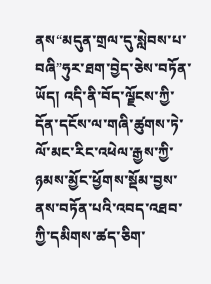ནས“མདུན་གྲལ་དུ་སླེབས་པ་བཞི”ཧུར་ཐག་བྱེད་ཅེས་བཏོན་ཡོད། འདི་ནི་བོད་ལྗོངས་ཀྱི་དོན་དངོས་ལ་གཞི་ཚུགས་ཏེ་ལོ་མང་རིང་འཕེལ་རྒྱས་ཀྱི་ཉམས་མྱོང་ཕྱོགས་སྡོམ་བྱས་ནས་བཏོན་པའི་འབད་འཐབ་ཀྱི་དམིགས་ཚད་ཅིག་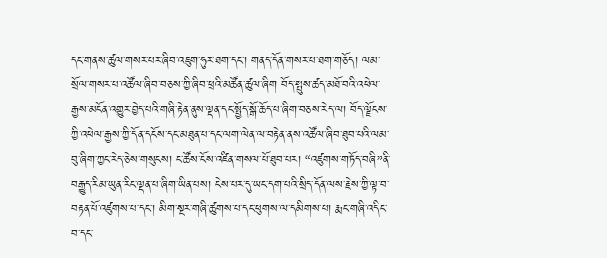དང་གནས་ཚུལ་གསར་པར་ཞིབ་འཇུག་ཧུར་ཐག་དང་། གནད་དོན་གསར་པ་ཐག་གཅོད། ལམ་སྲོལ་གསར་པ་འཚོལ་ཞིབ་བཅས་ཀྱི་ཞིབ་ཕྲའི་མཚོན་ཚུལ་ཞིག བོད་སྤུས་ཚད་མཐོ་བའི་འཕེལ་རྒྱས་མངོན་འགྱུར་བྱེད་པའི་གཞི་རྟེན་ནུས་ལྡན་དང་སྤྱོད་སྒོ་ཆོད་པ་ཞིག་བཅས་རེད་ལ། བོད་ལྗོངས་ཀྱི་འཕེལ་རྒྱས་ཀྱི་དོན་དངོས་དང་མཐུན་པ་དང་ལག་ལེན་ལ་བརྟེན་ནས་འཚོལ་ཞིབ་ཐུབ་པའི་ལམ་བུ་ཞིག་ཀྱང་རེད་ཅེས་གསུངས། ང་ཚོས་ངོས་འཛིན་གསལ་པོ་ཐུབ་པར། “འཛུགས་གཏོད་བཞི”ནི་བརྒྱུད་རིམ་ཡུན་རིང་ལྡན་པ་ཞིག་ཡིན་པས། ངེས་པར་དུ་ཡང་དག་པའི་སྲིད་དོན་ལས་རྗེས་ཀྱི་ལྟ་བ་བརྟན་པོ་འཛུགས་པ་དང་། མིག་སྔར་གཞི་ཚུགས་པ་དང་ཕུགས་ལ་དམིགས་པ། རྨང་གཞི་འདིང་བ་དང་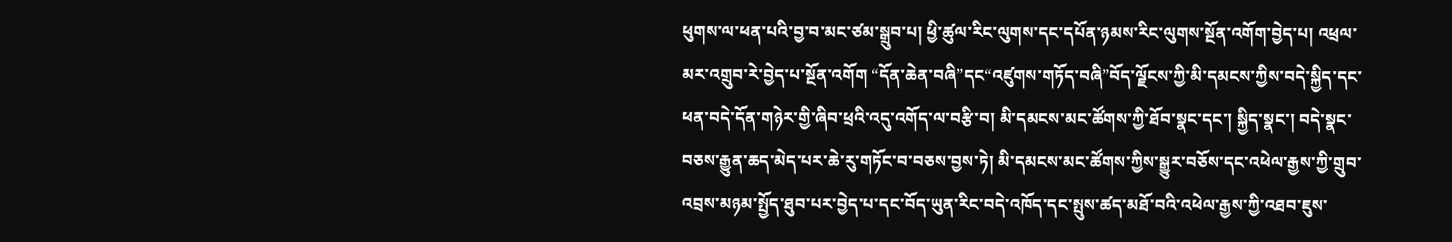ཕུགས་ལ་ཕན་པའི་བྱ་བ་མང་ཙམ་སྒྲུབ་པ། ཕྱི་ཚུལ་རིང་ལུགས་དང་དཔོན་ཉམས་རིང་ལུགས་སྔོན་འགོག་བྱེད་པ། འཕྲལ་མར་འགྲུབ་རེ་བྱེད་པ་སྔོན་འགོག “དོན་ཆེན་བཞི”དང“འཛུགས་གཏོད་བཞི”བོད་ལྗོངས་ཀྱི་མི་དམངས་ཀྱིས་བདེ་སྐྱིད་དང་ཕན་བདེ་དོན་གཉེར་གྱི་ཞིབ་ཕྲའི་འདུ་འགོད་ལ་བརྩི་བ། མི་དམངས་མང་ཚོགས་ཀྱི་ཐོབ་སྣང་དང་། སྐྱིད་སྣང་། བདེ་སྣང་བཅས་རྒྱུན་ཆད་མེད་པར་ཆེ་རུ་གཏོང་བ་བཅས་བྱས་ཏེ། མི་དམངས་མང་ཚོགས་ཀྱིས་སྒྱུར་བཅོས་དང་འཕེལ་རྒྱས་ཀྱི་གྲུབ་འབྲས་མཉམ་སྤྱོད་ཐུབ་པར་བྱེད་པ་དང་བོད་ཡུན་རིང་བདེ་འཁོད་དང་སྤུས་ཚད་མཐོ་བའི་འཕེལ་རྒྱས་ཀྱི་འཐབ་ཇུས་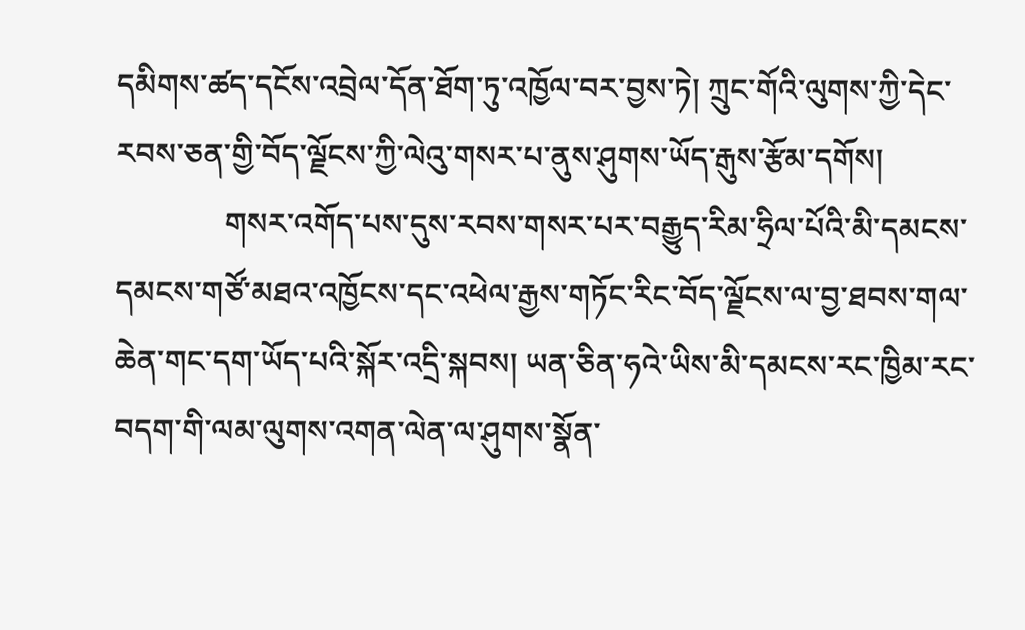དམིགས་ཚད་དངོས་འབྲེལ་དོན་ཐོག་ཏུ་འཁྱོལ་བར་བྱས་ཏེ། ཀྲུང་གོའི་ལུགས་ཀྱི་དེང་རབས་ཅན་གྱི་བོད་ལྗོངས་ཀྱི་ལེའུ་གསར་པ་ནུས་ཤུགས་ཡོད་རྒུས་རྩོམ་དགོས།
              གསར་འགོད་པས་དུས་རབས་གསར་པར་བརྒྱུད་རིམ་ཧྲིལ་པོའི་མི་དམངས་དམངས་གཙོ་མཐའ་འཁྱོངས་དང་འཕེལ་རྒྱས་གཏོང་རིང་བོད་ལྗོངས་ལ་བྱ་ཐབས་གལ་ཆེན་གང་དག་ཡོད་པའི་སྐོར་འདྲི་སྐབས། ཡན་ཅིན་ཧའེ་ཡིས་མི་དམངས་རང་ཁྱིམ་རང་བདག་གི་ལམ་ལུགས་འགན་ལེན་ལ་ཤུགས་སྣོན་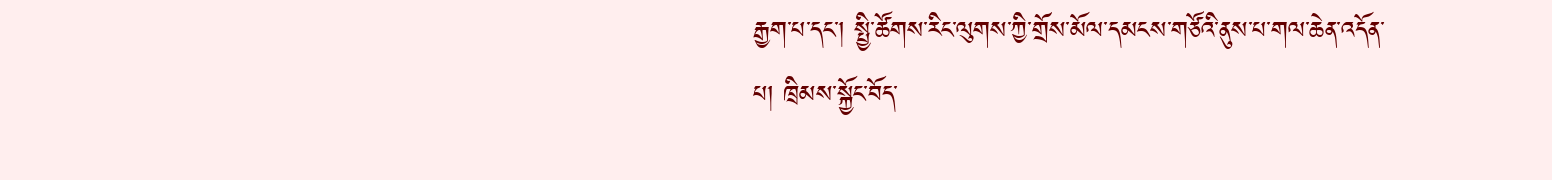རྒྱག་པ་དང་། སྤྱི་ཚོགས་རིང་ལུགས་ཀྱི་གྲོས་མོལ་དམངས་གཙོའི་ནུས་པ་གལ་ཆེན་འདོན་པ། ཁྲིམས་སྐྱོང་བོད་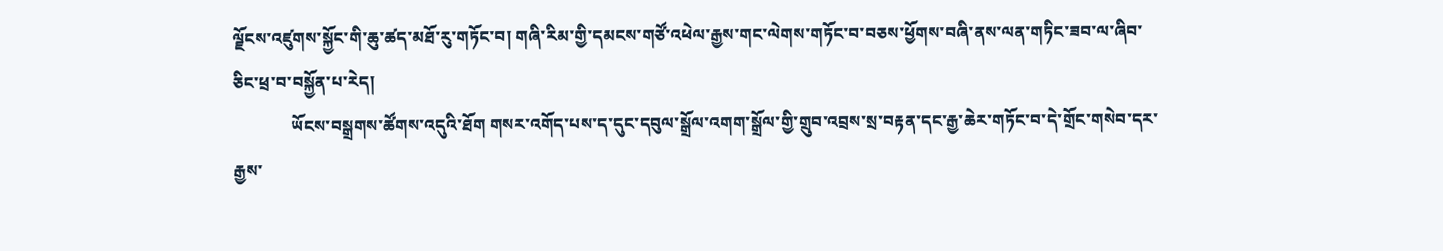ལྗོངས་འཛུགས་སྐྱོང་གི་ཆུ་ཚད་མཐོ་རུ་གཏོང་བ། གཞི་རིམ་གྱི་དམངས་གཙོ་འཕེལ་རྒྱས་གང་ལེགས་གཏོང་བ་བཅས་ཕྱོགས་བཞི་ནས་ལན་གཏིང་ཟབ་ལ་ཞིབ་ཅིང་ཕྲ་བ་བསྐྱོན་པ་རེད།
              ཡོངས་བསྒྲགས་ཚོགས་འདུའི་ཐོག གསར་འགོད་པས་ད་དུང་དབུལ་སྒྲོལ་འགག་སྒྲོལ་གྱི་གྲུབ་འབྲས་སྲ་བརྟན་དང་རྒྱ་ཆེར་གཏོང་བ་དེ་གྲོང་གསེབ་དར་རྒྱས་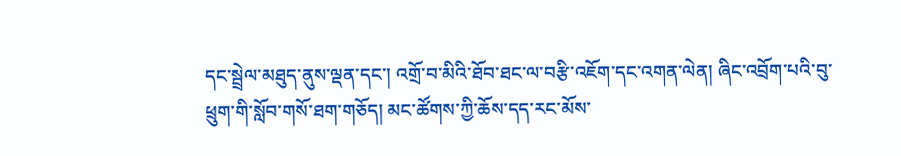དང་སྦྲེལ་མཐུད་ནུས་ལྡན་དང་། འགྲོ་བ་མིའི་ཐོབ་ཐང་ལ་བརྩི་འཇོག་དང་འགན་ལེན། ཞིང་འབྲོག་པའི་བུ་ཕྲུག་གི་སློབ་གསོ་ཐག་གཅོད། མང་ཚོགས་ཀྱི་ཆོས་དད་རང་མོས་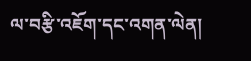ལ་བརྩི་འཇོག་དང་འགན་ལེན།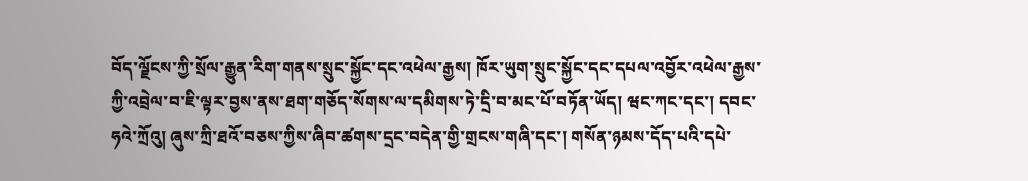བོད་ལྗོངས་ཀྱི་སྲོལ་རྒྱུན་རིག་གནས་སྲུང་སྐྱོང་དང་འཕེལ་རྒྱས། ཁོར་ཡུག་སྲུང་སྐྱོང་དང་དཔལ་འབྱོར་འཕེལ་རྒྱས་ཀྱི་འབྲེལ་བ་ཇི་ལྟར་བྱས་ནས་ཐག་གཅོད་སོགས་ལ་དམིགས་ཏེ་དྲི་བ་མང་པོ་བཏོན་ཡོད། ཝང་ཀང་དང་། དབང་ཧའེ་ཀྲོའུ། ཞུས་ཀྲི་ཐའོ་བཅས་ཀྱིས་ཞིབ་ཚགས་དྲང་བདེན་གྱི་གྲངས་གཞི་དང་། གསོན་ཉམས་དོད་པའི་དཔེ་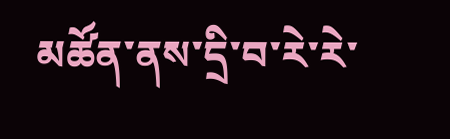མཚོན་ནས་དྲི་བ་རེ་རེ་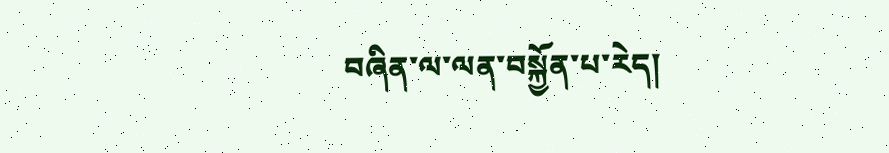བཞིན་ལ་ལན་བསྐྱོན་པ་རེད།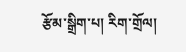རྩོམ་སྒྲིག་པ། རིག་གྲོལ།